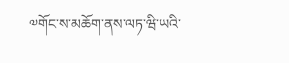༧གོང་ས་མཆོག་ནས་ལཏ་ཝི་ཡའི་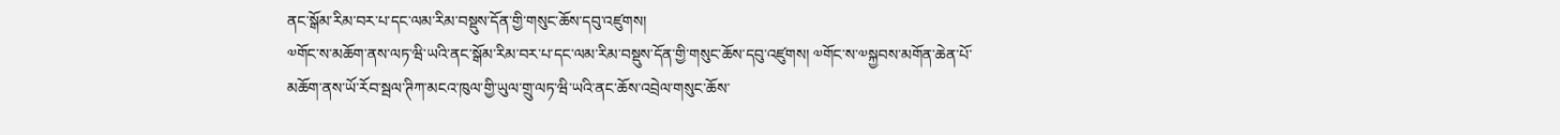ནང་སྒོམ་རིམ་བར་པ་དང་ལམ་རིམ་བསྡུས་དོན་གྱི་གསུང་ཆོས་དབུ་འཛུགས།
༧གོང་ས་མཆོག་ནས་ལཏ་ཝི་ཡའི་ནང་སྒོམ་རིམ་བར་པ་དང་ལམ་རིམ་བསྡུས་དོན་གྱི་གསུང་ཆོས་དབུ་འཛུགས། ༧གོང་ས་༧སྐྱབས་མགོན་ཆེན་པོ་མཆོག་ནས་ཡོ་རོབ་སྦལ་ཊིཀ་མངའ་ཁུལ་གྱི་ཡུལ་གྲུ་ལཏ་ཝི་ཡའི་ནང་ཆོས་འབྲེལ་གསུང་ཆོས་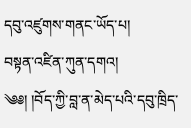དབུ་འཛུགས་གནང་ཡོད་པ།
བསྟན་འཛིན་ཀུན་དགའ།
༄༅། །བོད་ཀྱི་བླ་ན་མེད་པའི་དབུ་ཁྲིད་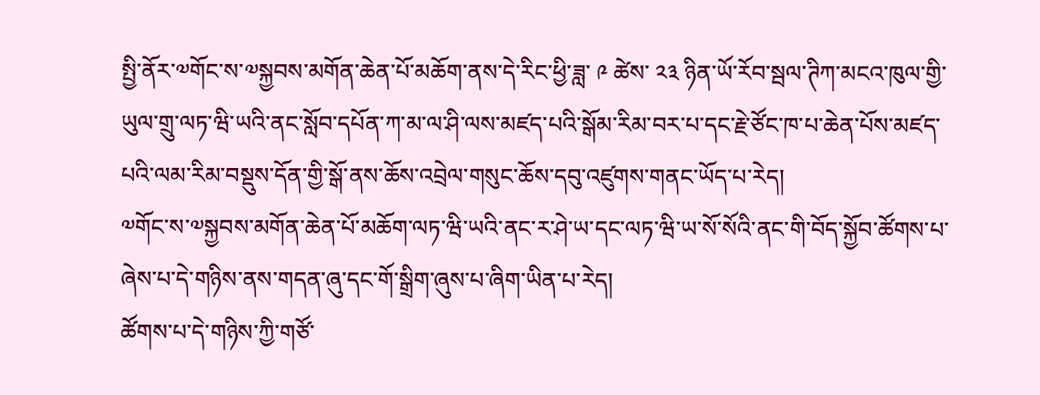སྤྱི་ནོར་༧གོང་ས་༧སྐྱབས་མགོན་ཆེན་པོ་མཆོག་ནས་དེ་རིང་ཕྱི་ཟླ་ ༩ ཚེས་ ༢༣ ཉིན་ཡོ་རོབ་སྦལ་ཊིཀ་མངའ་ཁུལ་གྱི་ཡུལ་གྲུ་ལཏ་ཝི་ཡའི་ནང་སློབ་དཔོན་ཀ་མ་ལ་ཤི་ལས་མཛད་པའི་སྒོམ་རིམ་བར་པ་དང་རྗེ་ཙོང་ཁ་པ་ཆེན་པོས་མཛད་པའི་ལམ་རིམ་བསྡུས་དོན་གྱི་སྒོ་ནས་ཆོས་འབྲེལ་གསུང་ཆོས་དབུ་འཛུགས་གནང་ཡོད་པ་རེད།
༧གོང་ས་༧སྐྱབས་མགོན་ཆེན་པོ་མཆོག་ལཏ་ཝི་ཡའི་ནང་ར་ཤེ་ཡ་དང་ལཏ་ཝི་ཡ་སོ་སོའི་ནང་གི་བོད་སྐྱོབ་ཚོགས་པ་ཞེས་པ་དེ་གཉིས་ནས་གདན་ཞུ་དང་གོ་སྒྲིག་ཞུས་པ་ཞིག་ཡིན་པ་རེད།
ཚོགས་པ་དེ་གཉིས་ཀྱི་གཙོ་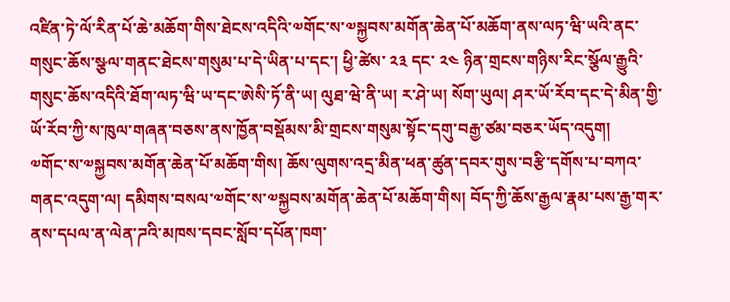འཛིན་ཏེ་ལོ་རིན་པོ་ཆེ་མཆོག་གིས་ཐེངས་འདིའི་༧གོང་ས་༧སྐྱབས་མགོན་ཆེན་པོ་མཆོག་ནས་ལཏ་ཝི་ཡའི་ནང་གསུང་ཆོས་སྩལ་གནང་ཐེངས་གསུམ་པ་དེ་ཡིན་པ་དང་། ཕྱི་ཚེས་ ༢༣ དང་ ༢༤ ཉིན་གྲངས་གཉིས་རིང་སྩོལ་རྒྱུའི་གསུང་ཆོས་འདིའི་ཐོག་ལཏ་ཝི་ཡ་དང་ཨེསི་ཏོ་ནི་ཡ། ལུཐ་ཝེ་ནི་ཡ། ར་ཤེ་ཡ། སོག་ཡུལ། ཤར་ཡོ་རོབ་དང་དེ་མིན་གྱི་ཡོ་རོབ་ཀྱི་ས་ཁུལ་གཞན་བཅས་ནས་ཁྱོན་བསྡོམས་མི་གྲངས་གསུམ་སྟོང་དགུ་བརྒྱ་ཙམ་བཅར་ཡོད་འདུག།
༧གོང་ས་༧སྐྱབས་མགོན་ཆེན་པོ་མཆོག་གིས། ཆོས་ལུགས་འདྲ་མིན་ཕན་ཚུན་དབར་གུས་བརྩི་དགོས་པ་བཀའ་གནང་འདུག་ལ། དམིགས་བསལ་༧གོང་ས་༧སྐྱབས་མགོན་ཆེན་པོ་མཆོག་གིས། བོད་ཀྱི་ཆོས་རྒྱལ་རྣམ་པས་རྒྱ་གར་ནས་དཔལ་ན་ལེན་ཌའི་མཁས་དབང་སློབ་དཔོན་ཁག་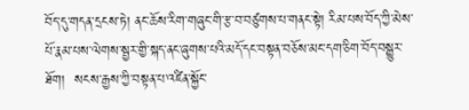བོད་དུ་གདན་དྲངས་ཏེ། ནང་ཆོས་རིག་གཞུང་གི་རྩ་བ་བཙུགས་པ་གནང་སྟེ། རིམ་པས་བོད་ཀྱི་མེས་པོ་རྣམ་པས་ལེགས་སྦྱར་གྱི་སྐད་ནང་ཞུགས་པའི་མདོ་དང་བསྟན་བཅོས་མང་དག་ཅིག་བོད་བསྒྱུར་ཐོག།  སངས་རྒྱས་ཀྱི་བསྟན་པ་འཛིན་སྐྱོང་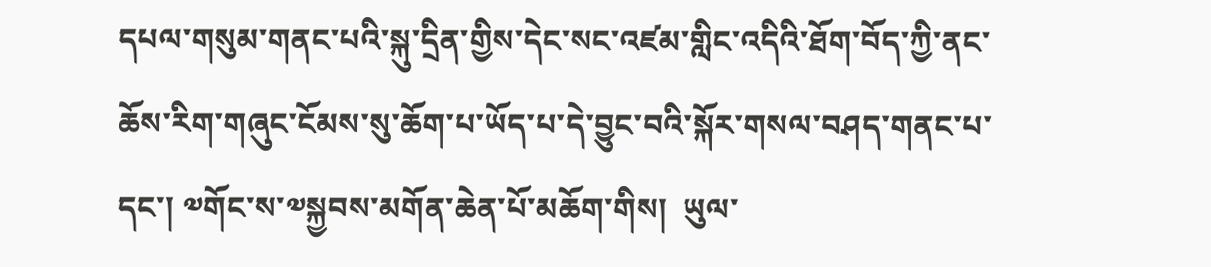དཔལ་གསུམ་གནང་པའི་སྐུ་དྲིན་གྱིས་དེང་སང་འཛམ་གླིང་འདིའི་ཐོག་བོད་ཀྱི་ནང་ཆོས་རིག་གཞུང་ངོམས་སུ་ཆོག་པ་ཡོད་པ་དེ་བྱུང་བའི་སྐོར་གསལ་བཤད་གནང་པ་དང་། ༧གོང་ས་༧སྐྱབས་མགོན་ཆེན་པོ་མཆོག་གིས།  ཡུལ་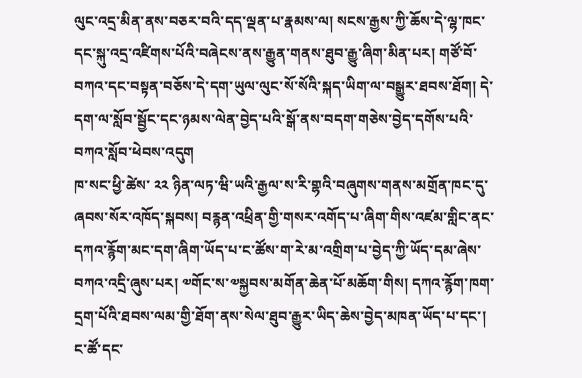ལུང་འདྲ་མིན་ནས་བཅར་བའི་དད་ལྡན་པ་རྣམས་ལ། སངས་རྒྱས་ཀྱི་ཆོས་དེ་ལྷ་ཁང་དང་སྐུ་འདྲ་འཛིགས་པོའི་བཞེངས་ནས་རྒྱུན་གནས་ཐུབ་རྒྱུ་ཞིག་མིན་པར། གཙོ་བོ་བཀའ་དང་བསྟན་བཅོས་དེ་དག་ཡུལ་ལུང་སོ་སོའི་སྐད་ཡིག་ལ་བསྒྱུར་ཐབས་ཐོག། དེ་དག་ལ་སློབ་སྦྱོང་དང་ཉམས་ལེན་བྱེད་པའི་སྒོ་ནས་བདག་གཅེས་བྱེད་དགོས་པའི་བཀའ་སློབ་ཕེབས་འདུག
ཁ་སང་ཕྱི་ཚེས་ ༢༢ ཉིན་ལཏ་ཝི་ཡའི་རྒྱལ་ས་རི་གྷའི་བཞུགས་གནས་མགྲོན་ཁང་དུ་ཞབས་སོར་འཁོད་སྐབས། བརྙན་འཕྲིན་གྱི་གསར་འགོད་པ་ཞིག་གིས་འཛམ་གླིང་ནང་དཀའ་རྙོག་མང་དག་ཞིག་ཡོད་པ་ང་ཚོས་ག་རེ་མ་འགྲིག་པ་བྱེད་ཀྱི་ཡོད་དམ་ཞེས་བཀའ་འདྲི་ཞུས་པར། ༧གོང་ས་༧སྐྱབས་མགོན་ཆེན་པོ་མཆོག་གིས། དཀའ་རྙོག་ཁག་དྲག་པོའི་ཐབས་ལམ་གྱི་ཐོག་ནས་སེལ་ཐུབ་རྒྱུར་ཡིད་ཆེས་བྱེད་མཁན་ཡོད་པ་དང་།  ང་ཚོ་དང་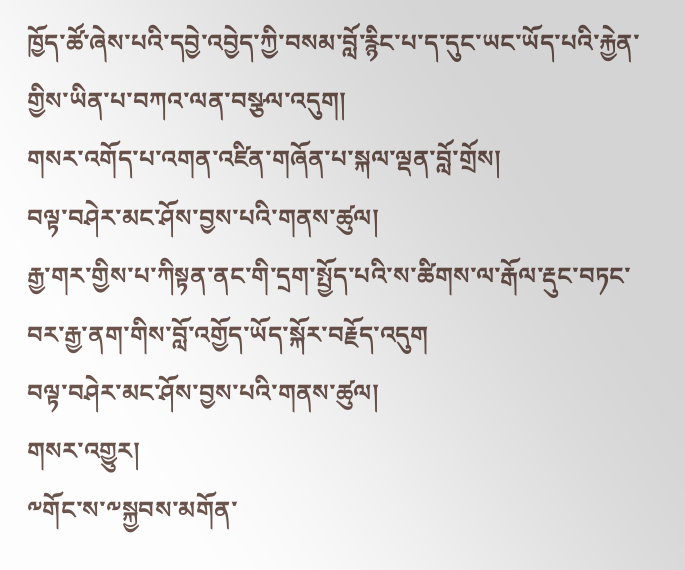ཁྱོད་ཚོ་ཞེས་པའི་དབྱེ་འབྱེད་ཀྱི་བསམ་བློ་རྙིང་པ་ད་དུང་ཡང་ཡོད་པའི་རྐྱེན་གྱིས་ཡིན་པ་བཀའ་ལན་བསྩལ་འདུག།
གསར་འགོད་པ་འགན་འཛིན་གཞོན་པ་སྐལ་ལྡན་བློ་གྲོས།
བལྟ་བཤེར་མང་ཤོས་བྱས་པའི་གནས་ཚུལ།
རྒྱ་གར་གྱིས་པ་ཀིསྟན་ནང་གི་དྲག་སྤྱོད་པའི་ས་ཚིགས་ལ་རྒོལ་རྡུང་བཏང་བར་རྒྱ་ནག་གིས་བློ་འགྱོད་ཡོད་སྐོར་བརྗོད་འདུག
བལྟ་བཤེར་མང་ཤོས་བྱས་པའི་གནས་ཚུལ།
གསར་འགྱུར།
༸གོང་ས་༸སྐྱབས་མགོན་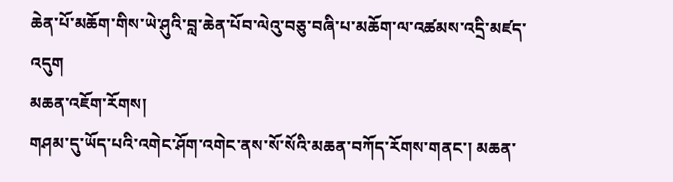ཆེན་པོ་མཆོག་གིས་ཡེ་ཤུའི་བླ་ཆེན་པོབ་ལེའུ་བཅུ་བཞི་པ་མཆོག་ལ་འཚམས་འདྲི་མཛད་འདུག
མཆན་འཇོག་རོགས།
གཤམ་དུ་ཡོད་པའི་འགེང་ཤོག་འགེང་ནས་སོ་སོའི་མཆན་བཀོད་རོགས་གནང་། མཆན་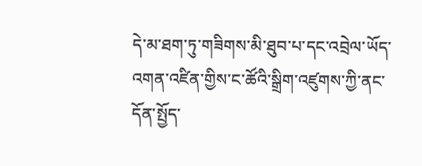དེ་མ་ཐག་ཏུ་གཟིགས་མི་ཐུབ་པ་དང་འབྲེལ་ཡོད་འགན་འཛིན་གྱིས་ང་ཚོའི་སྒྲིག་འཛུགས་ཀྱི་ནང་དོན་སྤྱོད་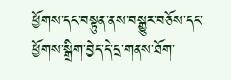ཕྱོགས་དང་བསྟུན་ནས་བསྒྱུར་བཅོས་དང་ཕྱོགས་སྒྲིག་བྱེད་དེ་དྲ་གནས་ཐོག་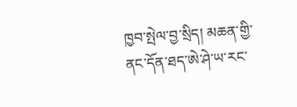ཁྱབ་སྤེལ་བྱ་སྲིད། མཆན་གྱི་ནང་དོན་ཐད་ཨེ་ཤེ་ཡ་རང་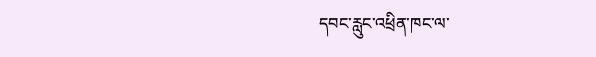དབང་རླུང་འཕྲིན་ཁང་ལ་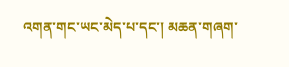འགན་གང་ཡང་མེད་པ་དང་། མཆན་གཞག་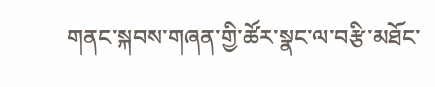གནང་སྐབས་གཞན་གྱི་ཚོར་སྣང་ལ་བརྩི་མཐོང་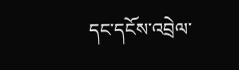དང་དངོས་འབྲེལ་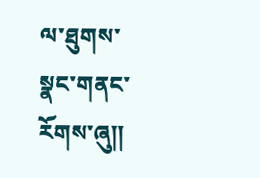ལ་ཐུགས་སྣང་གནང་རོགས་ཞུ༎